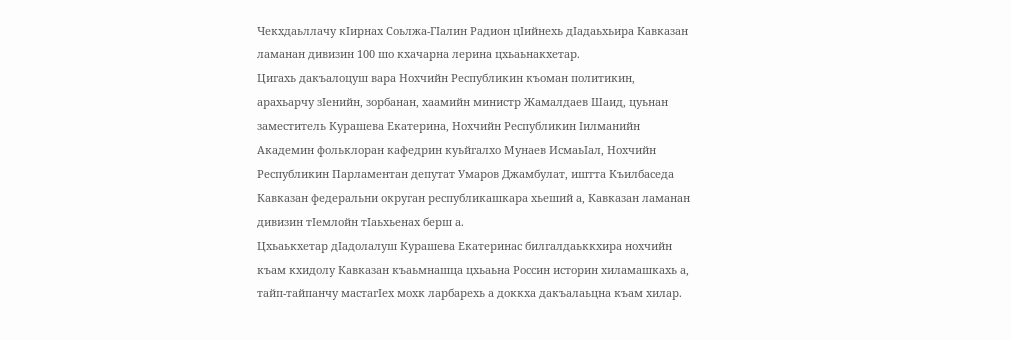Чекхдаьллачу кIирнах Соьлжа-ГIалин Радион цIийнехь дIадаьхьира Кавказан ламанан дивизин 100 шо кхачарна лерина цхьаьнакхетар.
Цигахь дакъалоцуш вара Нохчийн Республикин къоман политикин, арахьарчу зIенийн, зорбанан, хаамийн министр Жамалдаев Шаид, цуьнан заместитель Курашева Екатерина, Нохчийн Республикин Iилманийн Академин фольклоран кафедрин куьйгалхо Мунаев ИсмаьIал, Нохчийн Республикин Парламентан депутат Умаров Джамбулат, иштта Къилбаседа Кавказан федеральни округан республикашкара хьеший а, Кавказан ламанан дивизин тIемлойн тIаьхьенах берш а.
Цхьаькхетар дIадолалуш Курашева Екатеринас билгалдаьккхира нохчийн къам кхидолу Кавказан къаьмнашца цхьаьна Россин историн хиламашкахь а, тайп-тайпанчу мастагIех мохк ларбарехь а доккха дакъалаьцна къам хилар.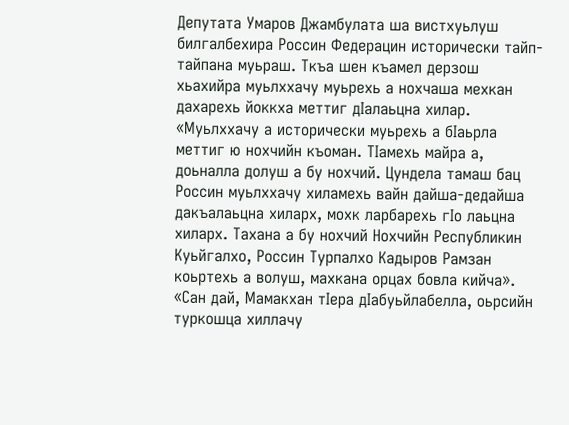Депутата Умаров Джамбулата ша вистхуьлуш билгалбехира Россин Федерацин исторически тайп-тайпана муьраш. Ткъа шен къамел дерзош хьахийра муьлххачу муьрехь а нохчаша мехкан дахарехь йоккха меттиг дIалаьцна хилар. «Муьлххачу а исторически муьрехь а бIаьрла меттиг ю нохчийн къоман. ТIамехь майра а, доьналла долуш а бу нохчий. Цундела тамаш бац Россин муьлххачу хиламехь вайн дайша-дедайша дакъалаьцна хиларх, мохк ларбарехь гIо лаьцна хиларх. Тахана а бу нохчий Нохчийн Республикин Куьйгалхо, Россин Турпалхо Кадыров Рамзан коьртехь а волуш, махкана орцах бовла кийча».
«Сан дай, Мамакхан тIера дIабуьйлабелла, оьрсийн туркошца хиллачу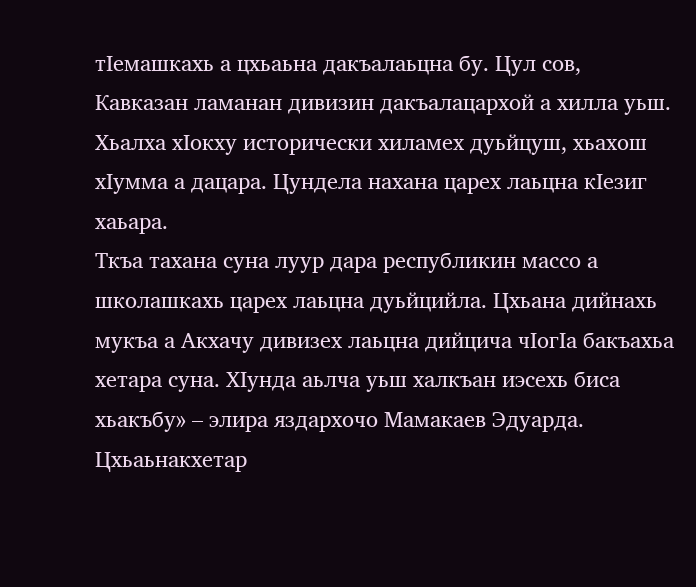тIемашкахь а цхьаьна дакъалаьцна бу. Цул сов, Кавказан ламанан дивизин дакъалацархой а хилла уьш. Хьалха хIокху исторически хиламех дуьйцуш, хьахош хIумма а дацара. Цундела нахана царех лаьцна кIезиг хаьара.
Ткъа тахана суна луур дара республикин массо а школашкахь царех лаьцна дуьйцийла. Цхьана дийнахь мукъа а Акхачу дивизех лаьцна дийцича чIогIа бакъахьа хетара суна. ХIунда аьлча уьш халкъан иэсехь биса хьакъбу» – элира яздархочо Мамакаев Эдуарда.
Цхьаьнакхетар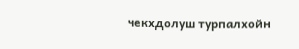чекхдолуш турпалхойн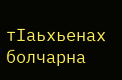тIаьхьенах болчарна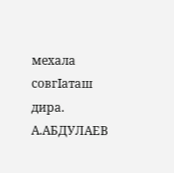мехала совгIаташ дира.
А.АБДУЛАЕВ